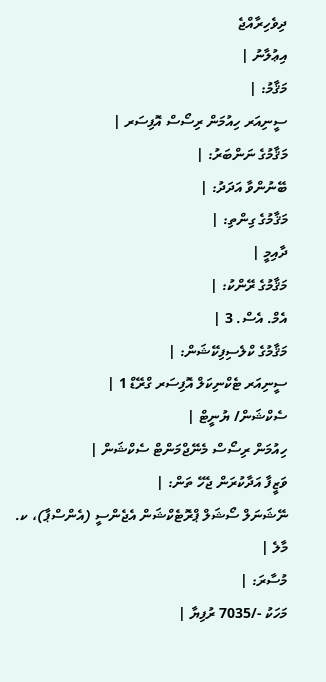ދިވެހިރާއްޖެ
އިޢުލާނު |
މަޤާމު: |
ސީނިއަރ ހިއުމަން ރިސޯސް އޮފިސަރ |
މަޤާމުގެ ނަންބަރު: |
ބޭނުންވާ އަދަދު: |
މަޤާމުގެ ގިންތި: |
ދާއިމީ |
މަޤާމުގެ ރޭންކު: |
އެމް. އެސް. 3 |
މަޤާމުގެ ކްލެސިފިކޭޝަން: |
ސީނިއަރ ޓެކްނިކަލް އޮފިސަރ ގްރޭޑް 1 |
ސެކްޝަން/ ޔުނީޓް |
ހިއުމަން ރިސޯސް މެނޭޖްމަންޓް ސެކްޝަން |
ވަޒީފާ އަދާކުރަން ޖެހޭ ތަން: |
ނޭޝަނަލް ސޯޝަލް ޕްރޮޓެކްޝަން އެޖެންސީ (އެންސްޕާ)، ކ. މާލެ |
މުސާރަ: |
މަހަކު -/7035 ރުފިޔާ |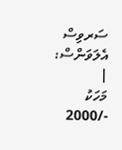ސަރވިސް އެލަވަންސް: |
މަހަކު -/2000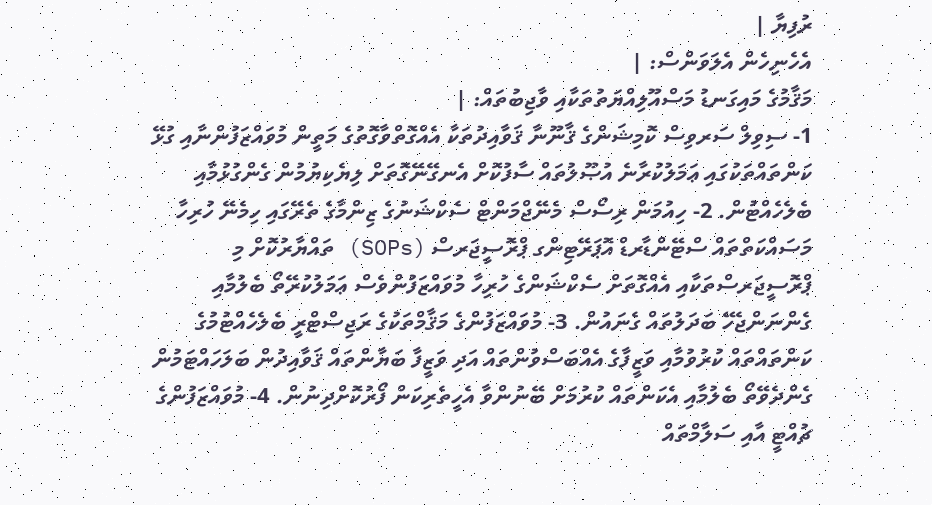ރުފިޔާ |
އެހެނިހެން އެލަވަންސް: |
މަޤާމުގެ މައިގަނޑު މަސްއޫލިއްޔަތުތަކާއި ވާޖިބުތައް: |
1- ސިވިލް ސަރވިސް ކޮމިޝަންގެ ޤާނޫނާ ޤަވާއިދުތަކާ އެއްގޮތްވާގޮތުގެ މަތީން މުވައްޒަފުންނާއި ގުޅޭ ކަންތައްތަކުގައި ޢަމަލުކުރާނެ އުޞޫލުތައް ސާފުކޮށް އެނގޭނޭގޮތަށް ލިޔެކިޔުމުން ގެންގުޅުމާއި ބެލެހެއްޓުން. 2- ހިއުމަން ރިސޯސް މެނޭޖްމަންޓް ސެކްޝަނުގެ ޒިންމާގެ ތެރޭގައި ހިމެނޭ ހުރިހާ މަސައްކަތްތައް ސްޓޭންޑާރޑް އޮޕަރޭޓިންގ ޕްރޮސީޖަރސް (SOPs) ތައްޔާރުކޮށް މި ޕްރޮސީޖަރސްތަކާއި އެއްގޮތަށް ސެކްޝަންގެ ހުރިހާ މުވައްޒަފުންވެސް ޢަމަލުކުރޭތޯ ބެލުމާއި ގެންނަންޖެހޭ ބަދަލުތައް ގެނައުން. 3- މުވައްޒަފުންގެ މަޤާމްތަކުގެ ރަޖިސްޓްރީ ބެލެހެއްޓުމުގެ ކަންތައްތައް ކުރުވުމާއި ވަޒީފާގެ އެއްބަސްވުންތައް އަދި ވަޒީފާ ބަޔާންތައް ޤަވާއިދުން ބަލަހައްޓަމުން ގެންދެވޭތޯ ބެލުމާއި އެކަންތައް ކުރުމަށް ބޭނުންވާ އެހީތެރިކަން ފޯރުކޮށްދިނުން. 4- މުވައްޒަފުންގެ ޗުއްޓީ އާއި ސަލާމްތައް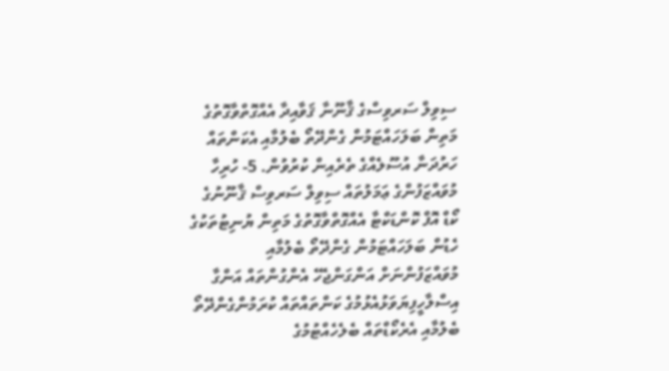ސިވިލް ސަރވިސްގެ ޤާނޫނާ ޤަވާއިދާ އެއްގޮތްވާގޮތުގެ މަތިން ބަލަހައްޓަމުން ގެންދޭތޯ ބެލުމާއި އެކަންތައް ހަރުދަނާ އުސޫލެއްގެ ތެރެއިން ކުރުވުން. 5- ހުރިހާ މުވައްޒަފުންގެ ޢަމަލުތައް ސިވިލް ސަރވިސް ޤާނޫނުގެ ކޯޑް އޮފް ކޮންޑަކްޓާ އެއްގޮތްވާގޮތުގެ މަތިން ޔުނިޓުތަކުގެ ހެޑުން ބަލަހައްޓަމުން ގެންދޭތޯ ބެލުމާއި މުވައްޒަފުންނަށް އަންގަންޖެހޭ އެންގުންތައް އަންގާ އިސްލާހީފިޔަވަޅުއެޅުމުގެ ކަންތައްތައް ކުރަމުންގެންދޭތޯ ބެލުމާއި އެރެކޯޑްތައް ބެލެހެއްޓުމުގެ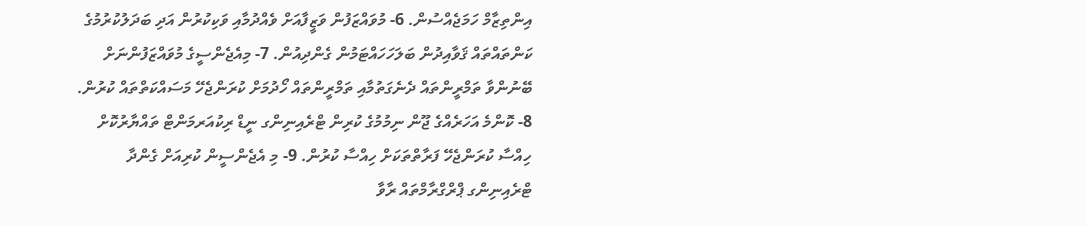އިންތިޒާމް ހަމަޖެއްސުން. 6- މުވައްޒަފުން ވަޒީފާއަށް ވެއްދުމާއި ވަކިކުރުން އަދި ބަދަލުކުރުމުގެ ކަންތައްތައް ޤަވާއިދުން ބަލަހަހައްޓަމުން ގެންދިއުން. 7- މިއެޖެންސީގެ މުވައްޒަފުންނަށް ބޭނުންވާ ތަމްރީންތައް ދެނެގަތުމާއި ތަމްރީންތައް ހޯދުމަށް ކުރަންޖެހޭ މަސައްކަތްތައް ކުރުން. 8- ކޮންމެ އަހަރެއްގެ ޖޫން ނިމުމުގެ ކުރިން ޓްރެއިނިންގ ނީޑް ރިކުއަރމަންޓް ތައްޔާރުކޮށް ހިއްސާ ކުރަންޖެހޭ ފަރާތްތަކަށް ހިއްސާ ކުރުން. 9- މި އެޖެންސީން ކުރިއަށް ގެންދާ ޓްރެއިނިންގ ޕްރްގްރާމްތައް ރާވާ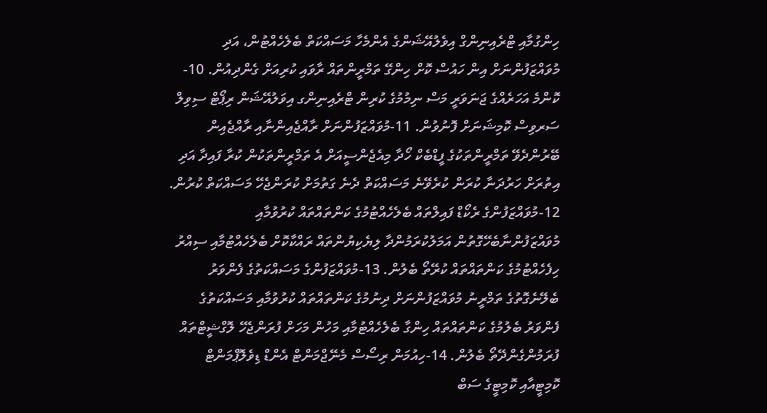ހިންގުމާއި ޓްރެއިނިންގް އިވެލުއޭޝަންގެ އެންމެހާ މަސައްކަތް ބެލެހެއްޓުން، އަދި މުވައްޒަފުންނަށް އިން ހައުސް ކޮށް ހިންގޭ ތަމްރީންތައް ރާވައި ކުރިއަށް ގެންދިއުން. 10-ކޮންމެ އަހަރެއްގެ ޖަނަވަރީ މަސް ނިމުމުގެ ކުރިން ޓްރެއިނިންގ އިވަލުއޭޝަން ރިޕޯޓް ސިވިލް ސަރވިސް ކޮމިޝަނަށް ފޮނުވުން. 11-މުވައްޒަފުންނަށް ރާއްޖެއިންނާއި ރާއްޖެއިން ބޭރުންދެވޭ ތަމްރީންތަކުގެ ފީޑްބެކް ހޯދާ މިއެޖެންސީއަށް އެ ތަމްރީންތަކުން ކުރާ ފައިދާ އަދި އިތުރަށް ހަރުދަނާ ކުރަން ކުރެވޭނެ މަސައްކަތް ދެނެ ގަތުމަށް ކުރަންޖެހޭ މަސައްކަތް ކުރުން. 12-މުވައްޒަފުންގެ ރެކޯޑް ފައިލްތައް ބެލެހެއްޓުމުގެ ކަންތައްތައް ކުރުވުމާއި މުވައްޒަފުންނާބެހޭގޮތުން އަމަލުކުރަމުންދާ ލިޔެކިޔުންތައް ރައްކާކޮށް ބެލެހެއްޓުމާއި ސިއްރު ހިފެހެއްޓުމުގެ ކަންތައްތައް ކުރޭތޯ ބެލުން. 13-މުވައްޒަފުންގެ މަސައްކަތުގެ ފެންވަރު ބެލޭނެގޮތުގެ ތަމްރީނު މުވައްޒަފުންނަށް ދިނުމުގެ ކަންތައްތައް ކުރުވުމާއި މަސައްކަތުގެ ފެންވަރު ބެލުމުގެ ކަންތައްތައް ހިންގާ ބެލެހެއްޓުމާއި މަހުން މަހަށް ފުރަންޖެހޭ ލޮގްޝީޓްތައް ފުރަމުންގެންދޭތޯ ބެލުން. 14-ހިއުމަން ރިސޯސް މެނޭޖްމަންޓް އެންޑް ޑިވެލޮޕްމަންޓް ކޮމިޓީއާއި ކޮމިޓީގެ ސަބް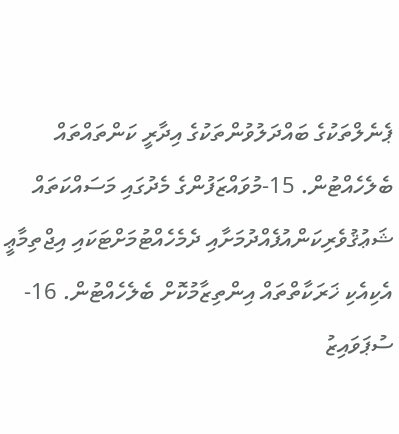ޕެނެލްތަކުގެ ބައްދަލުވުންތަކުގެ އިދާރީ ކަންތައްތައް ބެލެހެއްޓުން. 15-މުވައްޒަފުންގެ މެދުގައި މަސައްކަތައް ޝަޢުޤުވެރިކަންއުފެއްދުމަށާއި ދެމެހެއްޓުމަށްޓަކައި އިޖްތިމާޢީ އެކިއެކި ޚަރަކާތްތައް އިންތިޒާމުކޮށް ބެލެހެއްޓުން. 16-ސުޕަވައިޒު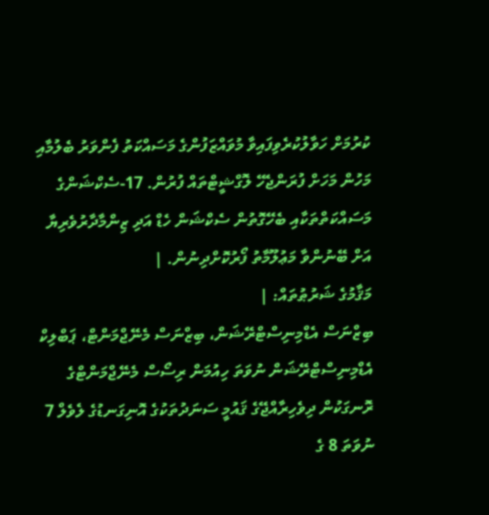ކުރުމަށް ހަވާލުކުރެވިފައިވާ މުވައްޒަފުންގެ މަސައްކަތު ފެންވަރު ބެލުމާއި މަހުން މަހަށް ފުރަންޖެހޭ ލޮގްޝީޓްތައް ފުރުން. 17-ސެކްޝަންގެ މަސައްކަތްތަކާއި ބެހޭގޮތުން ސެކްޝަން ހެޑް އަދި ޒިންމާދާރުވެރިޔާ އަށް ބޭނުންވާ މަޢުލޫމާތު ފޯރުކޮށްދިނުން. |
މަޤާމުގެ ޝަރުޠުތައް: |
ބިޒްނަސް އެޑްމިނިސްޓްރޭޝަން، ބިޒްނަސް މެނޭޖްމަންޓް، ޕަބްލިކް އެޑްމިނިސްޓްރޭޝަން ނުވަތަ ހިއުމަން ރިސޯސް މެނޭޖްމަންޓްގެ ރޮނގަކުން ދިވެހިރާއްޖޭގެ ޤައުމީ ސަނަދުތަކުގެ އޮނިގަނޑުގެ ލެވެލް 7 ނުވަތަ 8 ގެ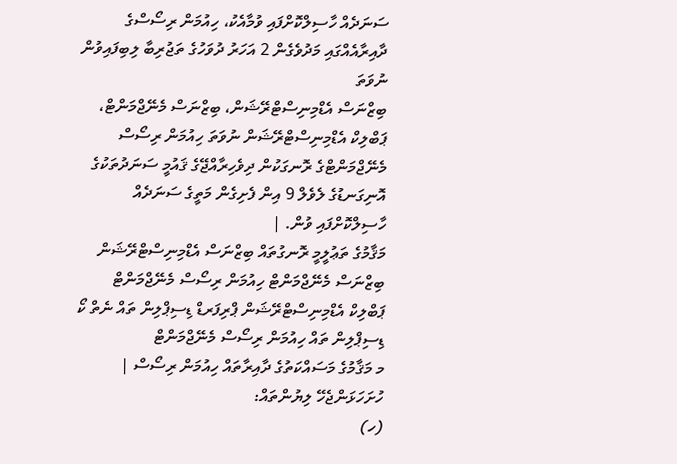ސަނަދެއް ހާސިލްކޮށްފައި ވުމާއެކު، ހިއުމަން ރިސޯސްގެ ދާއިރާއެއްގައި މަދުވެގެން 2 އަހަރު ދުވަހުގެ ތަޖުރިބާ ލިބިފައިވުން
ނުވަތަ
ބިޒްނަސް އެޑްމިނިސްޓްރޭޝަން، ބިޒްނަސް މެނޭޖްމަންޓް، ޕަބްލިކް އެޑްމިނިސްޓްރޭޝަން ނުވަތަ ހިއުމަން ރިސޯސް މެނޭޖްމަންޓްގެ ރޮނގަކުން ދިވެހިރާއްޖޭގެ ޤައުމީ ސަނަދުތަކުގެ އޮނިގަނޑުގެ ލެވެލް 9 އިން ފެށިގެން މަތީގެ ސަނަދެއް ހާސިލްކޮށްފައި ވުން. |
މަޤާމުގެ ތަޢުލީމީ ރޮނގުތައް ބިޒްނަސް އެޑްމިނިސްޓްރޭޝަން ބިޒްނަސް މެނޭޖްމަންޓް ހިއުމަން ރިސޯސް މެނޭޖްމަންޓް ޕަބްލިކް އެޑްމިނިސްޓްރޭޝަން ޕްރިފަރޑް ޑިސިޕްލިން ތައް ނެތް ކޯ ޑިސިޕްލިން ތައް ހިއުމަން ރިސޯސް މެނޭޖްމަންޓް
މ މަޤާމުގެ މަސައްކަތުގެ ދާއިރާތައް ހިއުމަން ރިސޯސް |
ހުށަހަޅަންޖެހޭ ލިޔުންތައް:
(ހ)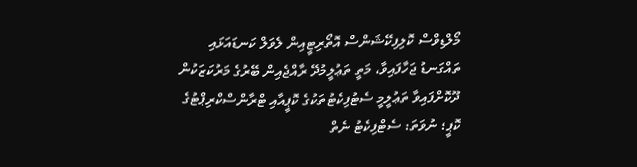މޯލްޑިވްސް ކޮލިފިކޭޝަންސް އޮތޯރިޓީއިން ލެވަލް ކަނޑައަޅައި ތައްގަނޑު ޖަހާފައިވާ، މަތީ ތަޢުލީމުދޭ ރާއްޖެއިން ބޭރުގެ މަރުކަޒަކުން ދޫކޮށްފައިވާ ތަޢުލީމީ ސެޓުފިކެޓުތަކުގެ ކޮޕީއާއި ޓްރާންސްކްރިޕްޓުގެ ކޮޕީ؛ ނުވަތަ: ސެޓްފިކެޓު ނެތް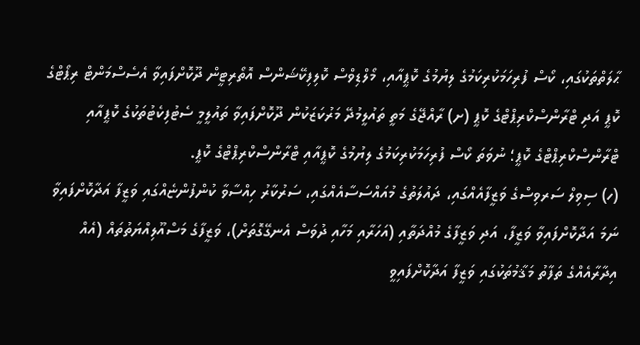ޙާލަތްތަކުގައި، ކޯސް ފުރިހަމަކުރިކަމުގެ ލިޔުމުގެ ކޮޕީއާއި، މޯލްޑިވްސް ކޮލިފިކޭޝަންސް އޮތޯރިޓީން ދޫކޮށްފައިވާ އެސެސްމަންޓް ރިޕޯޓްގެ ކޮޕީ އަދި ޓްރާންސްކްރިޕްޓްގެ ކޮޕީ (ށ) ރާއްޖޭގެ މަތީ ތައުލީމުދޭ މަރުކަޒަކުން ދޫކޮށްފައިވާ ތައުލީމީ ސެޓުފިކެޓުތަކުގެ ކޮޕީއާއި ޓްރާންސްކްރިޕްޓްގެ ކޮޕީ؛ ނުވަތަ ކޯސް ފުރިހަމަކުރިކަމުގެ ލިޔުމުގެ ކޮޕީއާއި ޓްރާންސްކްރިޕްޓްގެ ކޮޕީ.
(ހ) ސިވިލް ސަރވިސްގެ ވަޒީފާއެއްގައި، ދައުލަތުގެ މުއައްސަސާއެއްގައި، ސަރުކާރު ހިއްސާވާ ކުންފުންޏެއްގައި ވަޒީފާ އަދާކޮށްފައިވާ ނަމަ އަދާކޮށްފައިވާ ވަޒީފާ، އަދި ވަޒީފާގެ މުއްދަތާއި (އަހަރާއި މަހާއި ދުވަސް އެނގޭގޮތަށް)، ވަޒީފާގެ މަސްއޫލިއްޔަތުތައް (އެއް އިދާރާއެއްގެ ތަފާތު މަޤާމުތަކުގައި ވަޒީފާ އަދާކޮށްފައިވީ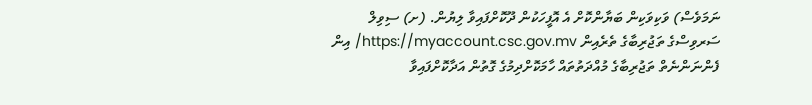ނަމަވެސް) ވަކިވަކިން ބަޔާންކޮށް އެ އޮފީހަކުން ދޫކޮށްފައިވާ ލިޔުން. (ށ) ސިވިލް ސަރވިސްގެ ތަޖުރިބާގެ ތެރެއިން https://myaccount.csc.gov.mv/ އިން ފެންނަންނެތް ތަޖުރިބާގެ މުއްދަތުތައް ހާމަކޮށްދިމުގެ ގޮތުން އަދާކޮށްފައިވާ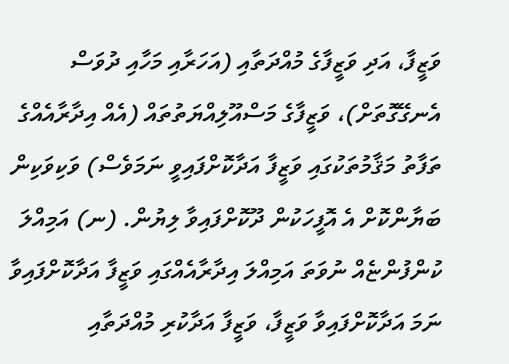ވަޒީފާ، އަދި ވަޒީފާގެ މުއްދަތާއި (އަހަރާއި މަހާއި ދުވަސް އެނގޭގޮތަށް)، ވަޒީފާގެ މަސްއޫލިއްޔަތުތައް (އެއް އިދާރާއެއްގެ ތަފާތު މަޤާމުތަކުގައި ވަޒީފާ އަދާކޮށްފައިވީ ނަމަވެސް) ވަކިވަކިން ބަޔާންކޮށް އެ އޮފީހަކުން ދޫކޮށްފައިވާ ލިޔުން. (ނ) އަމިއްލަ ކުންފުންޏެއް ނުވަތަ އަމިއްލަ އިދާރާއެއްގައި ވަޒީފާ އަދާކޮށްފައިވާ ނަމަ އަދާކޮށްފައިވާ ވަޒީފާ، ވަޒީފާ އަދާކުރި މުއްދަތާއި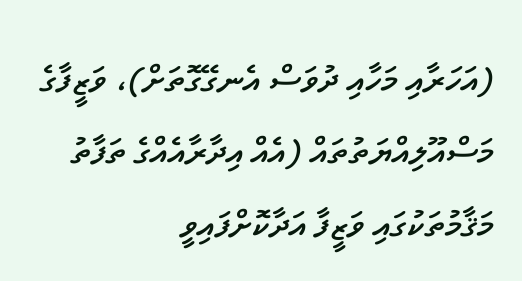(އަހަރާއި މަހާއި ދުވަސް އެނގޭގޮތަށް)، ވަޒީފާގެ މަސްއޫލިއްޔަތުތައް (އެއް އިދާރާއެއްގެ ތަފާތު މަޤާމުތަކުގައި ވަޒީފާ އަދާކޮށްފައިވީ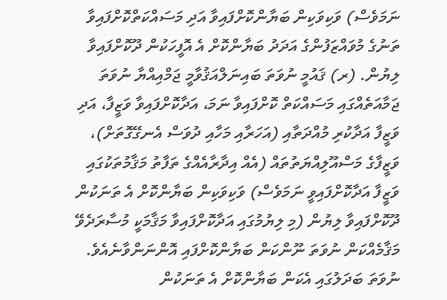ނަމަވެސް) ވަކިވަކިން ބަޔާންކޮށްފައިވާ އަދި މަސައްކަތްކޮށްފައިވާ ތަނުގެ މުވައްޒަފުންގެ އަދަދު ބަޔާންކޮށް އެ އޮފީހަކުން ދޫކޮށްފައިވާ ލިޔުން. (ރ) ޤައުމީ ނުވަތަ ބައިނަލްއަޤުވާމީ ޖަމްއިއްޔާ ނުވަތަ ޖަމާއަތެއްގައި މަސައްކަތް ކޮށްފައިވާ ނަމަ، އަދާކޮށްފައިވާ ވަޒީފާ، އަދި ވަޒީފާ އަދާކުރި މުއްދަތާއި (އަހަރާއި މަހާއި ދުވަސް އެނގޭގޮތަށް)، ވަޒީފާގެ މަސްއޫލިއްޔަތުތައް (އެއް އިދާރާއެއްގެ ތަފާތު މަޤާމުތަކުގައި ވަޒީފާ އަދާކޮށްފައިވީ ނަމަވެސް) ވަކިވަކިން ބަޔާންކޮށް އެ ތަނަކުން ދޫކޮށްފައިވާ ލިޔުން (މި ލިޔުމުގައި އަދާކޮށްފައިވާ މަޤާމަކީ މުސާރަދެވޭ މަޤާމެއްކަން ނުވަތަ ނޫންކަން ބަޔާންކޮށްފައި އޮންނަންވާނެއެވެ. ނުވަތަ ބަދަލުގައި އެކަން ބަޔާންކޮށް އެ ތަނަކުން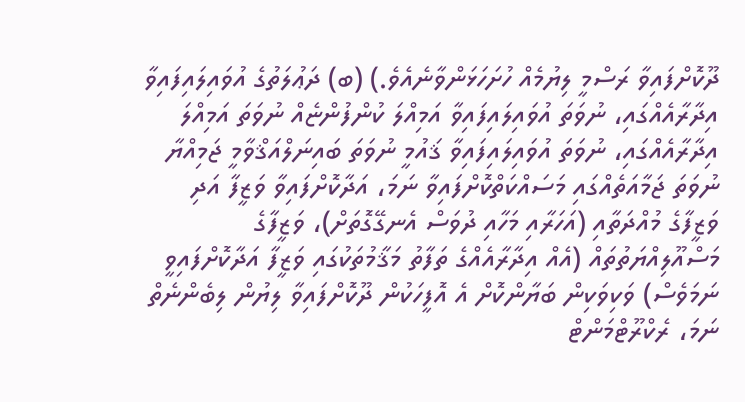ދޫކޮށްފައިވާ ރަސްމީ ލިޔުމެއް ހުށަހަޅަންވާނެއެވެ.) (ބ) ދަޢުލަތުގެ އުވައިލައިފައިވާ އިދާރާއެއްގައި، ނުވަތަ އުވައިލައިފައިވާ އަމިއްލަ ކުންފުންޏެއް ނުވަތަ އަމިއްލަ އިދާރާއެއްގައި، ނުވަތަ އުވައިލައިފައިވާ ޤައުމީ ނުވަތަ ބައިނަލްއަޤްވާމީ ޖަމިއްޔާ ނުވަތަ ޖަމާއަތެއްގައި މަސައްކަތްކޮށްފައިވާ ނަމަ، އަދާކޮށްފައިވާ ވަޒީފާ އަދި ވަޒީފާގެ މުއްދަތާއި (އަހަރާއި މަހާއި ދުވަސް އެނގޭގޮތަށް)، ވަޒީފާގެ މަސްއޫލިއްޔަތުތައް (އެއް އިދާރާއެއްގެ ތަފާތު މަޤާމުތަކުގައި ވަޒީފާ އަދާކޮށްފައިވީ ނަމަވެސް) ވަކިވަކިން ބަޔާންކޮށް އެ އޮފީހަކުން ދޫކޮށްފައިވާ ލިޔުން ލިބެންނެތް ނަމަ، ރެކްރޫޓްމަންޓް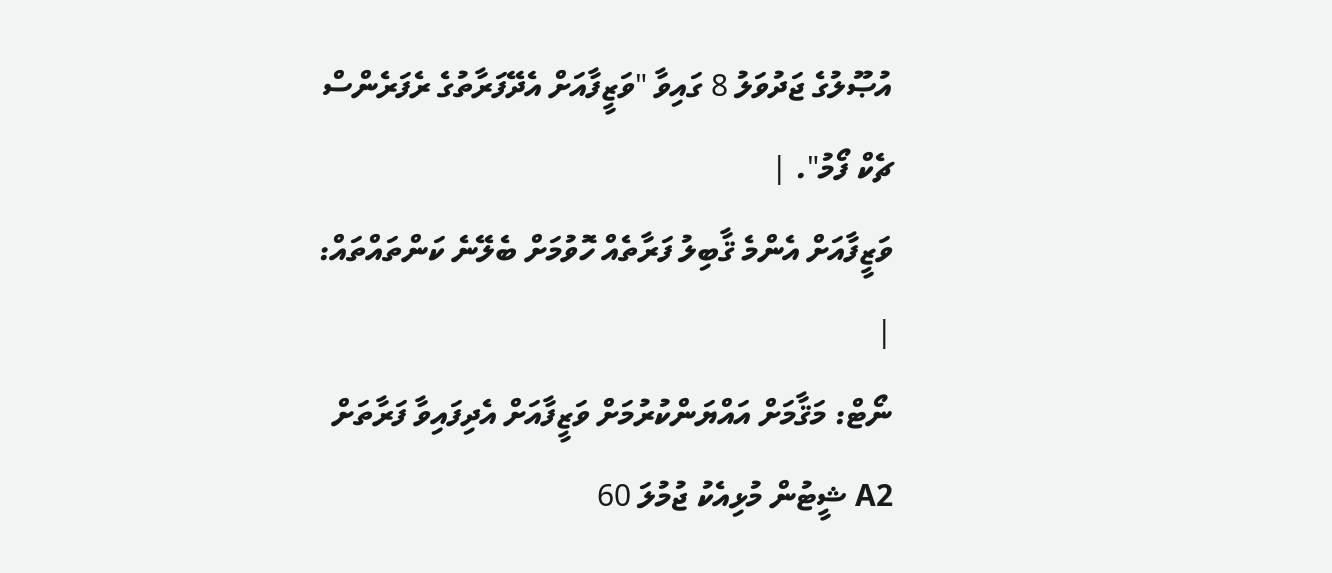އުޞޫލުގެ ޖަދުވަލު 8 ގައިވާ "ވަޒީފާއަށް އެދޭފަރާތުގެ ރެފަރެންސް ޗެކް ފޯމު". |
ވަޒީފާއަށް އެންމެ ޤާބިލު ފަރާތެއް ހޮވުމަށް ބެލޭނެ ކަންތައްތައް: |
ނޯޓް: މަޤާމަށް އައްޔަންކުރުމަށް ވަޒީފާއަށް އެދިފައިވާ ފަރާތަށް A2 ޝީޓުން މުޅިއެކު ޖުމުލަ 60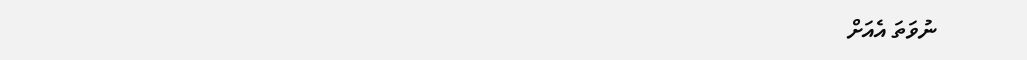ނުވަތަ އެއަށް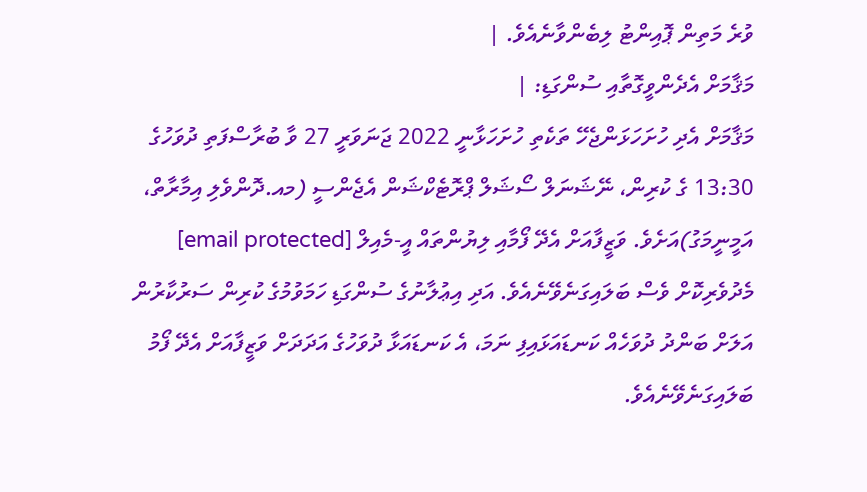ވުރެ މަތިން ޕޮއިންޓު ލިބެންވާނެއެވެ. |
މަޤާމަށް އެދެންވީގޮތާއި ސުންގަޑި: |
މަޤާމަށް އެދި ހުށަހަޅަންޖެހޭ ތަކެތި ހުށަހަޅާނީ 2022 ޖަނަވަރީ 27 ވާ ބުރާސްފަތި ދުވަހުގެ 13:30 ގެ ކުރިން، ނޭޝަނަލް ސޯޝަލް ޕްރޮޓެކްޝަން އެޖެންސީ (މއ.ދޮންވެލި އިމާރާތް، އަމީނީމަގު)އަށެވެ. ވަޒީފާއަށް އެދޭ ފޯމާއި ލިޔުންތައް އީ-މެއިލް [email protected] މެދުވެރިކޮށް ވެސް ބަލައިގަނެވޭނެއެވެ. އަދި އިޢުލާނުގެ ސުންގަޑި ހަމަވުމުގެ ކުރިން ސަރުކާރުން އަލަށް ބަންދު ދުވަހެއް ކަނޑައަޅައިފި ނަމަ، އެ ކަނޑައަޅާ ދުވަހުގެ އަދަދަށް ވަޒީފާއަށް އެދޭ ފޯމު ބަލައިގަނެވޭނެއެވެ.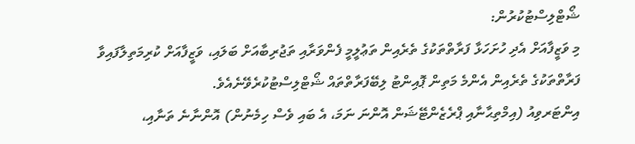ޝޯޓްލިސްޓުކުރުން:
މި ވަޒީފާއަށް އެދި ހުށަހަޅާ ފަރާތްތަކުގެ ތެރެއިން ތަޢުލީމީ ފެންވަރާއި ތަޖުރިބާއަށް ބަލައި، ވަޒީފާއަށް ކުރިމަތިލާފައިވާ ފަރާތްތަކުގެ ތެރެއިން އެންމެ މަތިން ޕޮއިންޓު ލިބޭފަރާތްތައް ޝޯޓްލިސްޓުކުރެވޭނެއެވެ.
އިންޓަރވިއު (އިމްތިޙާނާއި ޕްރެޒެންޓޭޝަން އޮންނަ ނަމަ، އެ ބައި ވެސް ހިމެނުން) އޮންނާނެ ތަނާއި،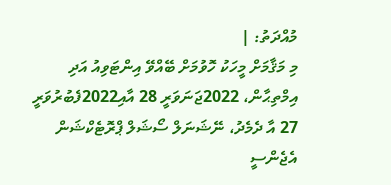މުއްދަތު: |
މި މަޤާމަށް މީހަކު ހޮވުމަށް ބޭއްވޭ އިންޓަވިއު އަދި އިމްތިޙާން، 2022ޖަނަވަރީ 28 އާއި2022ފެބުރުވަރީ 27 އާ ދެމެދު، ނޭޝަނަލް ސޯޝަލް ޕްރޮޓެކްޝަން އެޖެންސީ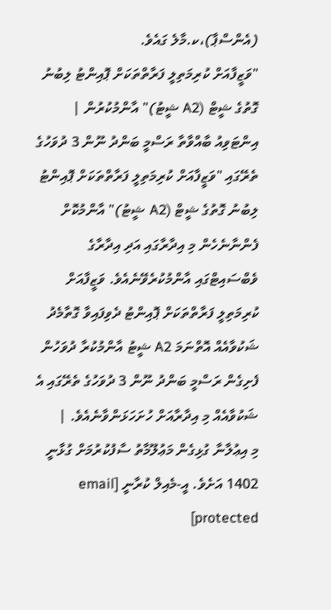(އެންސްޕާ)،ކ.މާލެ ގައެވެ.
"ވަޒީފާއަށް ކުރިމަތިލީ ފަރާތްތަކަށް ޕޮއިންޓު ލިބުނު ގޮތުގެ ޝީޓް (A2 ޝީޓު)" އާންމުކުރުން |
އިންޓަވިއު ބާއްވާތާ ރަސްމީ ބަންދު ނޫން 3 ދުވަހުގެ ތެރޭގައި "ވަޒީފާއަށް ކުރިމަތިލީ ފަރާތްތަކަށް ޕޮއިންޓު ލިބުނު ގޮތުގެ ޝީޓް (A2 ޝީޓު)" އާންމުކޮށް ފެންނާނެހެން މި އިދާރާގައި އަދި އިދާރާގެ ވެބްސައިޓްގައި އާންމުކުރެވޭނެއެވެ. ވަޒީފާއަށް ކުރިމަތިލީ ފަރާތްތަކަށް ޕޮއިންޓު ދެވިފައިވާ ގޮތާމެދު ޝަކުވާއެއް އޮތްނަމަ A2 ޝީޓު އާންމުކުރާ ދުވަހުން ފެށިގެން ރަސްމީ ބަންދު ނޫން 3 ދުވަހުގެ ތެރޭގައި އެ ޝަކުވާއެއް މި އިދާރާއަށް ހުށަހަޅަންވާނެއެވެ. |
މި އިޢުލާނާ ގުޅިގެން މަޢުލޫމާތު ސާފުކުރުމަށް ގުޅާނީ 1402 އަށެވެ. އީ-މެއިލް ކުރާނީ [email protected]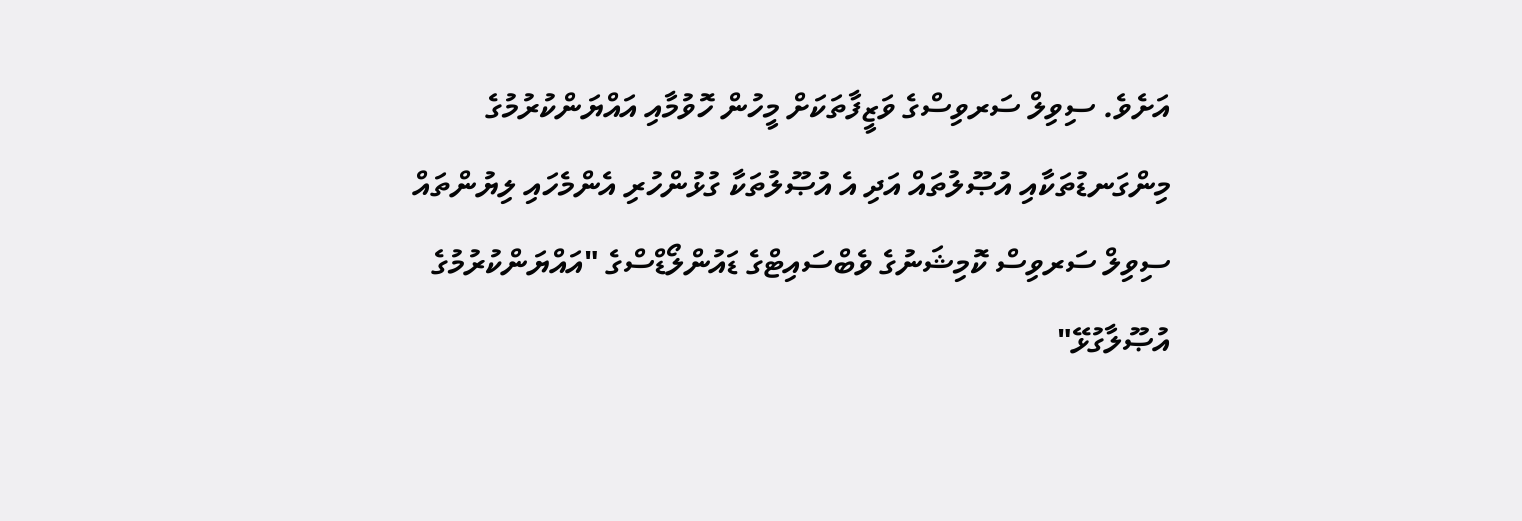އަށެވެ. ސިވިލް ސަރވިސްގެ ވަޒީފާތަކަށް މީހުން ހޮވުމާއި އައްޔަންކުރުމުގެ މިންގަނޑުތަކާއި އުޞޫލުތައް އަދި އެ އުޞޫލުތަކާ ގުޅުންހުރި އެންމެހައި ލިޔުންތައް ސިވިލް ސަރވިސް ކޮމިޝަނުގެ ވެބްސައިޓްގެ ޑައުންލޯޑްސްގެ "އައްޔަންކުރުމުގެ އުޞޫލާގުޅޭ"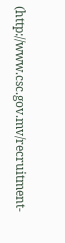(http://www.csc.gov.mv/recruitment-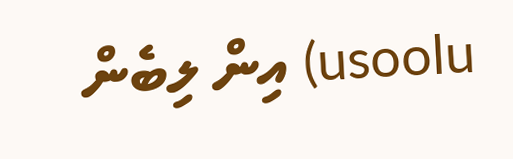usoolu) އިން ލިބެން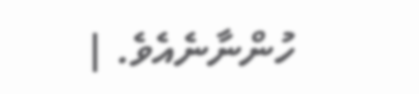ހުންނާނެއެވެ. |